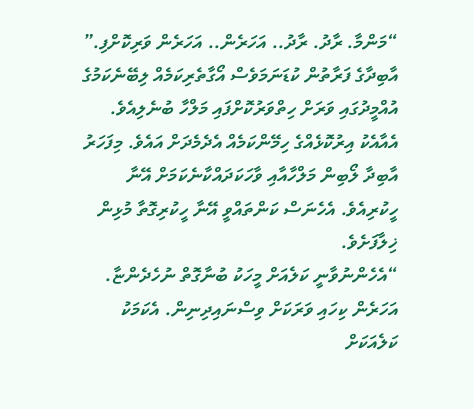“މަންމާ. ރާދު. ރާދު.. އަހަރެން.. އަހަރެން ވަރިކޮށްފި.” އާބިދާގެ ފަރާތުން ކުޑަނަމަވެސް އޯގާތެރިކަމެއް ލިބޭނެކަމުގެ އުއްމީދުގައި ވަރަށް ހިތްވަރުކޮށްފައި މަލްހާ ބުނެލިއެވެ. އެއާއެކު އިރުކޮޅެއްގެ ހިމޭންކަމެއް އެދެމެދަށް އައެވެ. މިފަހަރު އާބިދާ ލޯބިން މަލްހާއާއި ވާހަކަދައްކާނެކަމަށް އޭނާ ހީކުރިއެވެ. އެހެނަސް ކަންތައްވީ އޭނާ ހީކުރިގޮތާ މުޅިން ޚިލާފަށެވެ.
“އެހެންނުވާނީ ކަލެއަށް މީހަކު ބުނާގޮތް ނުހެދެންޏާ. އަހަރެން ކިހައި ވަރަކަށް ވިސްނައިދިނިން. އެކަމަކު ކަލެއަކަށް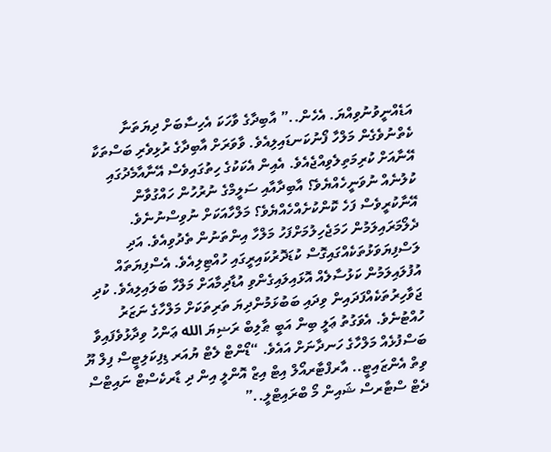އަޑެއްނީވުނުވިއްޔަ. އެހެން..” އާބިދާގެ ވާހަކަ އެހިސާބަށް ދިޔަތަނާ ކެތްނުވެގެން މަލްހާ ފޯނުކަނޑައިލިއެވެ. ވާވަރަށް އާބިދާގެ ރުޅިވެރި ބަސްތަކާ އޭނާއަށް ކުރިމަތިލެވިއްޖެއެވެ. އެއިން އެކަކުގެ ހިތުގައިވެސް އޭނާއާމެދުގައި ކުލުނެއް ނުވަނީހެއްޔެވެ؟ އާބިދާއާއި ސަލީމްގެ ނުރުހުން ހައްގުވާން އޭނާކުރީވެސް ފަހެ ކޮންކުށެއްހެއްޔެވެ؟ މަލްހާއަކަށް ނުވިސްނުނެވެ.
ދެލޯމަރައިލަމުން ހަމަޖެހިލުމަށްފަހު މަލްހާ އިންތަނުން ތެދުވިއެވެ. އަދި ލަސްފިޔަވަޅުތަކެއްގައިގޮސް ކުޑަދޮރުކައިރީގައި ހުއްޓިލިއެވެ. އެސްފިޔަތައް އުފުލައިލަމުން ކަޅުސާލެއް އޮޅައިލައިގެންވި އުޑާދިމާއަށް މަލްހާ ބަލައިލިއެވެ. ކުދި ޖަވާހިރުތަކެއްފަދައިން ވިދައި ބަބުޅަމުންދިޔަ ތަރިތަކަށް މަލްހާގެ ނަޒަރު ހުއްޓުނެވެ. އެވަގުތު ޢަލީ ބިން އަބީ ޠާލިބް ރަޟިޔަ الله ޢަންހު ވިދާޅުވެފައިވާ ބަސްފުޅެއް މަލްހާގެ ހަނދާނަށް އައެވެ. “ޑޯންޓް ލެޓް ޔުއަރ ޑިފިކަލިޓީސް ފިލް ޔޫ ވިތް އެންޒައިޓީ.. އާރފްޓާރއޯލް އިޓް އިޒް އޮންލީ އިން ދި ޑާރކެސްޓް ނައިޓްސް ދެޓް ސްޓާރސް ޝައިން މޯ ބްރައިޓްލީ..”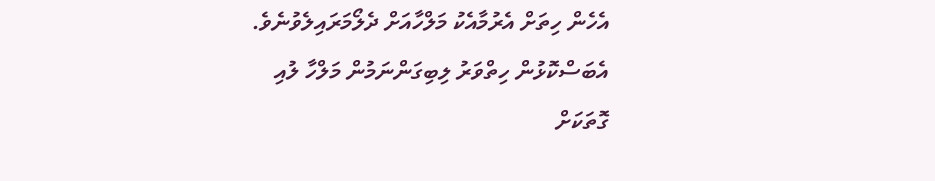އެހެން ހިތަށް އެރުމާއެކު މަލްހާއަށް ދެލޯމަރައިލެވުނެވެ. އެބަސްކޮޅުން ހިތްވަރު ލިބިގަންނަމުން މަލްހާ ލުއި ގޮތަކަށް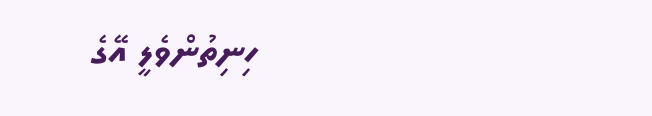ހިނިތުންވެލީ އޭގެ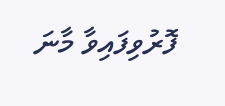ފޮރުވިފައިވާ މާނަ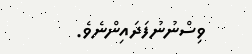ވިސްނުނުފަދައިންނެވެ.